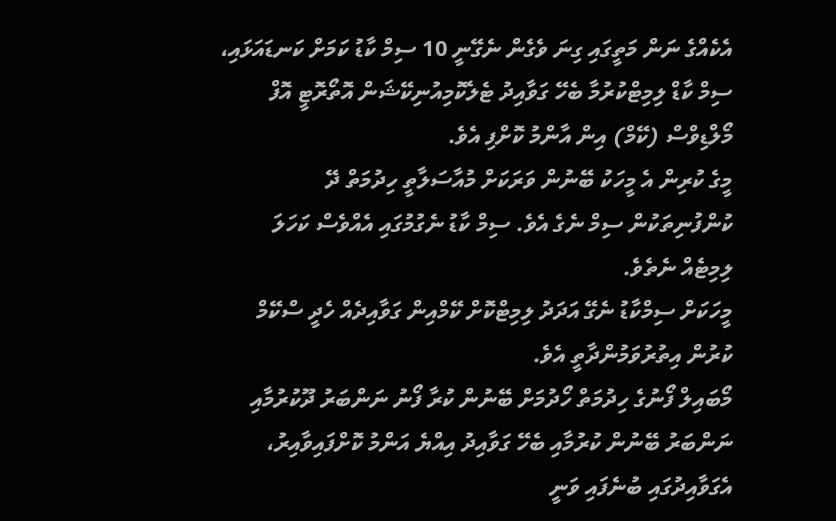އެކެއްގެ ނަން މަތީގައި ގިނަ ވެގެން ނެގޭނީ 10 ސިމް ކާޑު ކަމަށް ކަނޑައަޅައި، ސިމް ކާޑް ލިމިޓްކުރުމާ ބެހޭ ގަވާއިދު ޓެލެކޮމިއުނިކޭޝަން އޮތޯރޮޓީ އޮފް މޯލްޑިވްސް (ކޭމް) އިން އާންމު ކޮށްފި އެވެ.
މީގެ ކުރިން އެ މީހަކު ބޭނުން ވަރަކަށް މުއާސަލާތީ ހިދުމަތް ދޭ ކުންފުނިތަކުން ސިމް ނެގެ އެވެ. ސިމް ކާޑު ނެގުމުގައި އެއްވެސް ކަހަލަ ލިމިޓެއް ނެތެވެ.
މީހަކަށް ސިމްކާޑު ނެގޭ އަދަދު ލިމިޓްކޮށް ކޭމްއިން ގަވާއިދެއް ހެދީ ސްކޭމް ކުރުން އިތުރުވަމުންދާތީ އެވެ.
މޯބައިލް ފޯނުގެ ހިދުމަތް ހޯދުމަށް ބޭނުން ކުރާ ފޯނު ނަންބަރު ދޫކުރުމާއި ނަންބަރު ބޭނުން ކުރުމާއި ބެހޭ ގަވާއިދު އިއްޔެ އަންމު ކޮށްފައިވާއިރު، އެގަވާއިދުގައި ބުނެފައި ވަނީ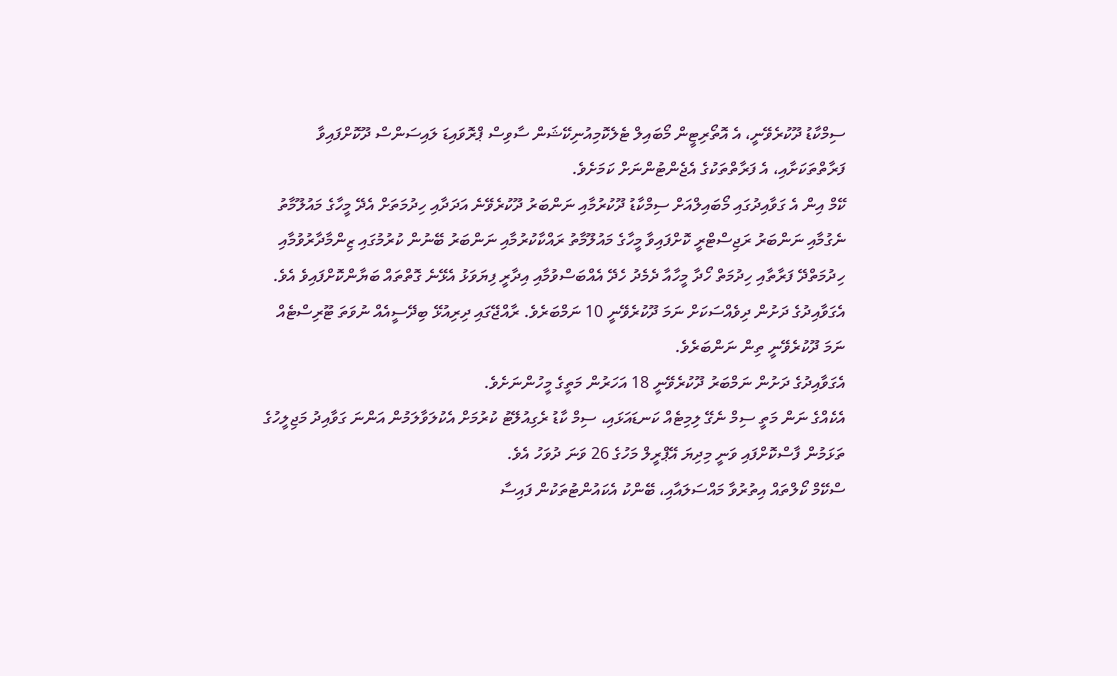ސިމްކާޑު ދޫކުރެވޭނީ، އެ އޮތޯރިޓީން މޯބައިލް ޓެލެކޮމިއުނިކޭޝަން ސާވިސް ޕްރޮވައިޑަ ލައިސަންސް ދޫކޮށްފައިވާ ފަރާތްތަކަށާއި، އެ ފަރާތްތަކުގެ އެޖެންޓުންނަށް ކަމަށެވެ.
ކޭމް އިން އެ ގަވާއިދުގައި މޯބައިލްއަށް ސިމްކާޑު ދޫކުރުމާއި ނަންބަރު ދޫކުރެވޭނެ އަދަދާއި ހިދުމަތަށް އެދޭ މީހާގެ މައުލޫމާތު ނެގުމާއި ނަންބަރު ރަޖިސްޓްރީ ކޮށްފައިވާ މީހާގެ މައުލޫމާތު ރައްކާކުރުމާއި ނަންބަރު ބޭނުން ކުރުމުގައި ޒިންމާދާރުވުމާއި ހިދުމަތްދޭ ފަރާތާއި ހިދުމަތް ހޯދާ މީހާއާ ދެމެދު ހެދޭ އެއްބަސްވުމާއި އިދާރީ ފިޔަވަޅު އެޅޭނެ ގޮތްތައް ބަޔާންކޮށްފައިވެ އެވެ.
އެގަވާއިދުގެ ދަށުން ދިވެއްސަކަށް ނަމަ ދޫކުރެވޭނީ 10 ނަމްބަރެވެ. ރާއްޖޭގައި ދިރިއުޅޭ ބިދޭސީއެއް ނުވަތަ ޓޫރިސްޓެއް ނަމަ ދޫކުރެވޭނީ ތިން ނަންބަރެވެ.
އެގަވާއިދުގެ ދަށުން ނަމްބަރު ދޫކުރެވޭނީ 18 އަހަރުން މަތީގެ މީހުންނަށެވެ.
އެކެއްގެ ނަން މަތީ ސިމް ނެގޭ ލިމިޓެއް ކަނޑައަޅައި، ސިމް ކާޑު ރެގިއުލޭޓު ކުރުމަށް އެކުލަވާލަމުން އަންނަ ގަވާއިދު މަޖިލީހުގެ ތަޅަމުން ފާސްކޮށްފައި ވަނީ މިދިޔަ އޭޕްރީލް މަހުގެ 26 ވަނަ ދުވަހު އެވެ.
ސްކޭމް ކޯލްތައް އިތުރުވާ މައްސަލައާއި، ބޭންކު އެކައުންޓުތަކުން ފައިސާ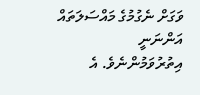ވަގަށް ނެގުމުގެ މައްސަލަތައް އަންނަނީ އިތުރުވަމުންނެވެ. އެ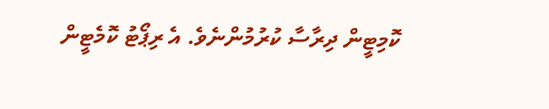ކޮމިޓީން ދިރާސާ ކުރުމުންނެވެ. އެ ރިޕޯޓު ކޮމެޓީން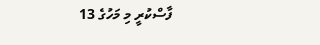ފާސްކުރީ މި މަހުގެ 13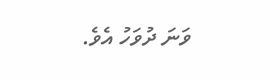ވަނަ ދުވަހު އެވެ.